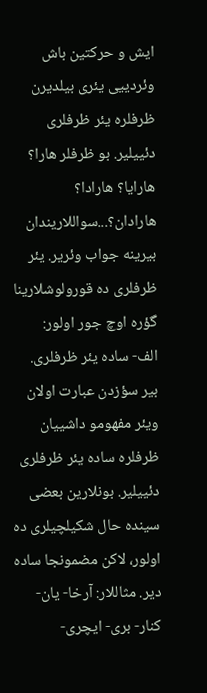ایش و حرکتین باش وئردییی یئری بیلدیرن ظرفلره یئر ظرفلری دئییلیر. بو ظرفلر هارا؟ هارایا؟ هارادا؟ هارادان؟...سواللاریندان بیرینه جواب وئریر. یئر ظرفلری ده قورولوشلارینا گؤره اوچ جور اولور:
الف- ساده یئر ظرفلری.
بیر سؤزدن عبارت اولان ویئر مفهومو داشییان ظرفلره ساده یئر ظرفلری دئییلیر. بونلارین بعضی سینده حال شکیلچیلری ده اولور، لاکن مضمونجا ساده دیر. مثاللار: آرخا- یان- کنار- بری- ایچری-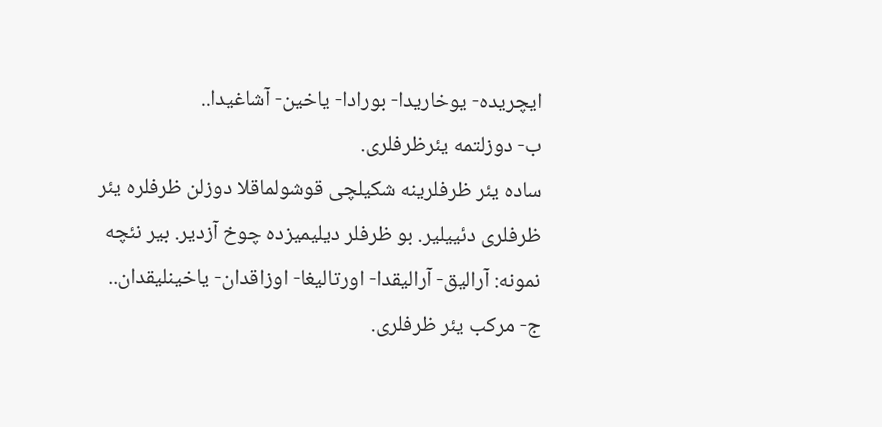ایچریده- یوخاریدا- بورادا- یاخین- آشاغیدا..
ب- دوزلتمه یئرظرفلری.
ساده یئر ظرفلرینه شکیلچی قوشولماقلا دوزلن ظرفلره یئر ظرفلری دئییلیر. بو ظرفلر دیلیمیزده چوخ آزدیر. بیر نئچه نمونه: آرالیق- آرالیقدا- اورتالیغا- اوزاقدان- یاخینلیقدان..
ج- مرکب یئر ظرفلری.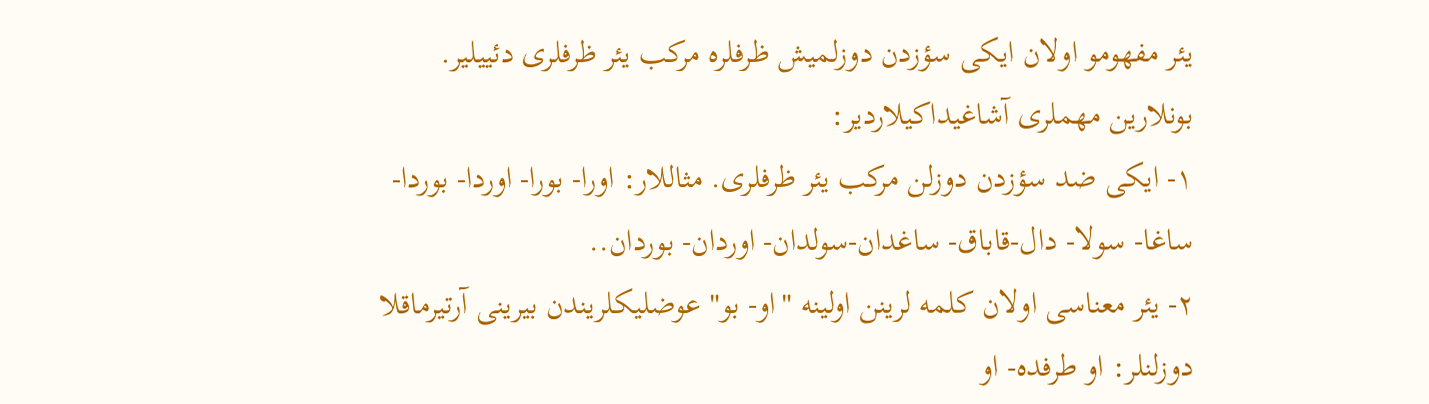یئر مفهومو اولان ایکی سؤزدن دوزلمیش ظرفلره مرکب یئر ظرفلری دئییلیر. بونلارین مهملری آشاغیداکیلاردیر:
١- ایکی ضد سؤزدن دوزلن مرکب یئر ظرفلری. مثاللار: اورا- بورا- اوردا- بوردا- ساغا- سولا- دال-قاباق- ساغدان-سولدان- اوردان- بوردان..
٢- یئر معناسی اولان کلمه لرینن اولینه "او- بو" عوضلیکلریندن بیرینی آرتیرماقلا دوزلنلر: او طرفده- او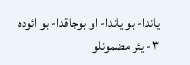یاندا- بو یاندا- او بوجاقدا- بو ائوده
٣- یئر مضمونلو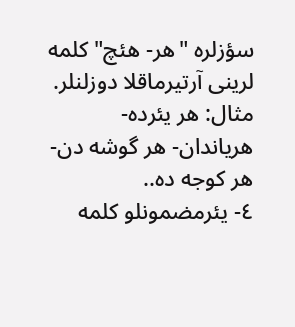سؤزلره "هر- هئچ" کلمه لرینی آرتیرماقلا دوزلنلر. مثال: هر یئرده- هریاندان- هر گوشه دن- هر کوجه ده..
٤- یئرمضمونلو کلمه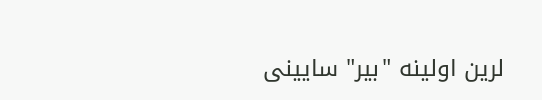لرین اولینه "بیر" سایینی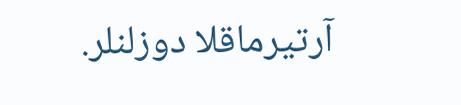آرتیرماقلا دوزلنلر.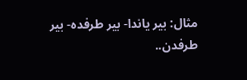مثال: بیر یاندا- بیر طرفده- بیر طرفدن..